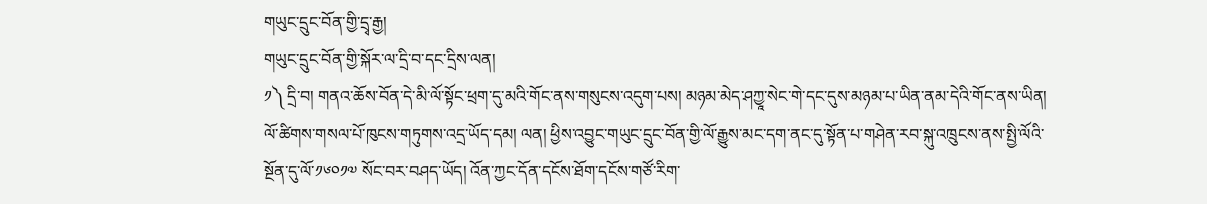གཡུང་དྲུང་བོན་གྱི་དྲྭ་རྒྱ།
གཡུང་དྲུང་བོན་གྱི་སྐོར་ལ་དྲི་བ་དང་དྲིས་ལན།
༡༽ དྲི་བ། གནའ་ཆོས་བོན་དེ་མི་ལོ་སྟོང་ཕྲག་དུ་མའི་གོང་ནས་གསུངས་འདུག་པས། མཉམ་མེད་ཤཀྱཱ་སེང་གེ་དང་དུས་མཉམ་པ་ཡིན་ནམ་དེའི་གོང་ནས་ཡིན། ལོ་ཚིགས་གསལ་པོ་ཁུངས་གཏུགས་འདྲ་ཡོད་དམ། ལན། ཕྱིས་འབྱུང་གཡུང་དྲུང་བོན་གྱི་ལོ་རྒྱུས་མང་དག་ནང་དུ་སྟོན་པ་གཤེན་རབ་སྐུ་འཁྲུངས་ནས་སྤྱི་ལོའི་སྔོན་དུ་ལོ་༡༦༠༡༧ སོང་བར་བཤད་ཡོད། འོན་ཀྱང་དོན་དངོས་ཐོག་དངོས་གཙོ་རིག་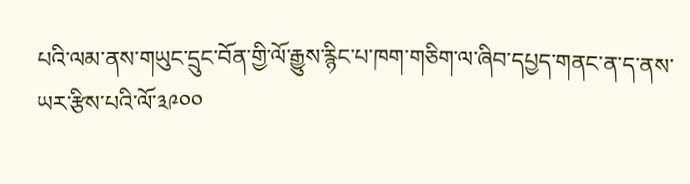པའི་ལམ་ནས་གཡུང་དྲུང་བོན་གྱི་ལོ་རྒྱུས་རྙིང་པ་ཁག་གཅིག་ལ་ཞིབ་དཔྱད་གནང་ན་ད་ནས་ཡར་རྩིས་པའི་ལོ་༣༩༠༠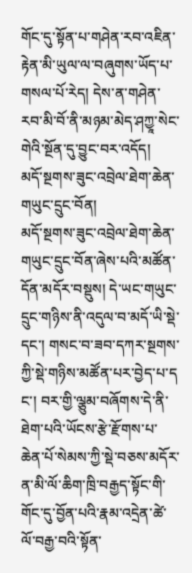གོང་དུ་སྟོན་པ་གཤེན་རབ་འཇིན་རྟེན་མི་ཡུལ་ལ་བཞུགས་ཡོད་པ་གསལ་པོ་རེད། དེས་ན་གཤེན་རབ་མི་བོ་ནི་མཉམ་མེད་ཤཀྱཱ་སེང་གེའི་སྔོན་དུ་བྱུང་བར་འདོད།
མདོ་སྔགས་ཟུང་འབྲེལ་ཐེག་ཆེན་གཡུང་དྲུང་བོན།
མདོ་སྔགས་ཟུང་འབྲེལ་ཐེག་ཆེན་གཡུང་དྲུང་བོན་ཞེས་པའི་མཚོན་དོན་མདོར་བསྡུས། དེ་ཡང་གཡུང་དྲུང་གཉིས་ནི་འདུལ་བ་མདོ་ཡི་སྡེ་དང་། གསང་བ་ཟབ་དཀར་སྔགས་ཀྱི་སྡེ་གཉིས་མཚོན་པར་བྱེད་པ་ད ང་། བར་གྱི་ལྕུམ་བཞོགས་དེ་ནི་ཐེག་པའི་ཡོངས་རྩེ་རྫོགས་པ་ཆེན་པོ་སེམས་ཀྱི་སྡེ་བཅས་མདོར་ན་མི་ལོ་ཆིག་ཁྲི་བརྒྱད་སྟོང་གི་གོང་དུ་བྱོན་པའི་རྣམ་འདྲེན་ཚེ་ལོ་བརྒྱ་བའི་སྟོན་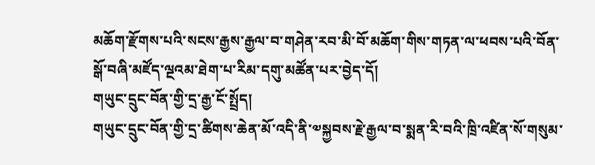མཆོག་རྫོགས་པའི་སངས་རྒྱས་རྒྱལ་བ་གཤེན་རབ་མི་བོ་མཆོག་གིས་གཏན་ལ་ཕབས་པའི་བོན་སྒོ་བཞི་མཛོད་ལྔའམ་ཐེག་པ་རིམ་དགུ་མཚོན་པར་བྱེད་དོ།
གཡུང་དྲུང་བོན་གྱི་དྲ་རྒྱ་ངོ་སྤྲོད།
གཡུང་དྲུང་བོན་གྱི་དྲ་ཚིགས་ཆེན་མོ་འདི་ནི་༧སྐྱབས་རྗེ་རྒྱལ་བ་སྨན་རི་བའི་ཁྲི་འཛིན་སོ་གསུམ་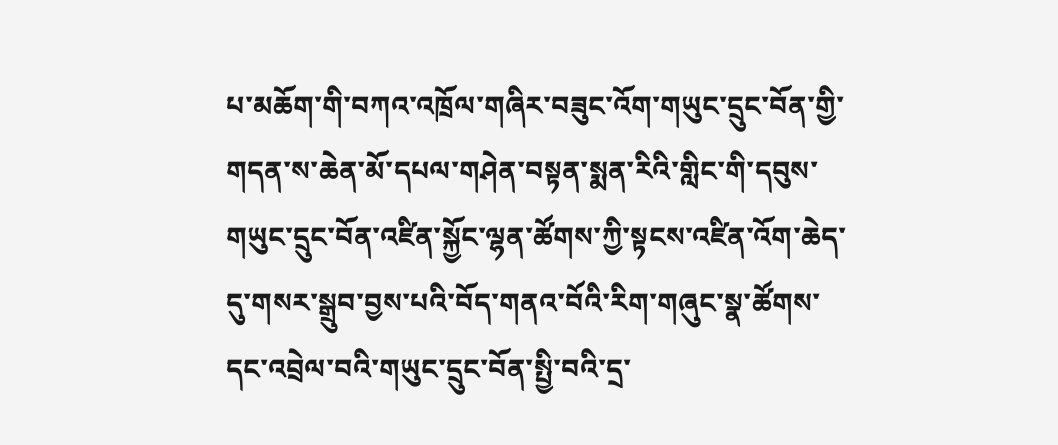པ་མཆོག་གི་བཀའ་འཁྲོལ་གཞིར་བཟུང་འོག་གཡུང་དྲུང་བོན་གྱི་གདན་ས་ཆེན་མོ་དཔལ་གཤེན་བསྟན་སྨན་རིའི་གླིང་གི་དབུས་གཡུང་དྲུང་བོན་འཛིན་སྐྱོང་ལྷན་ཚོགས་ཀྱི་སྟངས་འཛིན་འོག་ཆེད་དུ་གསར་སྒྲུབ་བྱས་པའི་བོད་གནའ་བོའི་རིག་གཞུང་སྣ་ཚོགས་དང་འབྲེལ་བའི་གཡུང་དྲུང་བོན་སྤྱི་བའི་དྲ་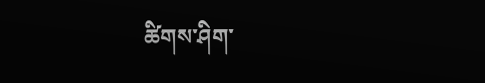ཚིགས་ཤིག་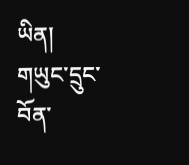ཡིན།
གཡུང་དྲུང་བོན་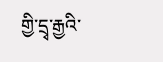གྱི་དྲྭ་རྒྱའི་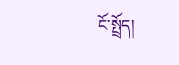ངོ་སྤྲོད།